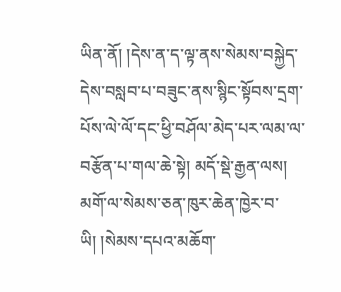ཡིན་ནོ། །དེས་ན་ད་ལྟ་ནས་སེམས་བསྐྱེད་དེས་བསླབ་པ་བཟུང་ནས་སྙིང་སྟོབས་དྲག་པོས་ལེ་ལོ་དང་ཕྱི་བཤོལ་མེད་པར་ལམ་ལ་བརྩོན་པ་གལ་ཆེ་སྟེ། མདོ་སྡེ་རྒྱན་ལས། མགོ་ལ་སེམས་ཅན་ཁུར་ཆེན་ཁྱེར་བ་ཡི། །སེམས་དཔའ་མཆོག་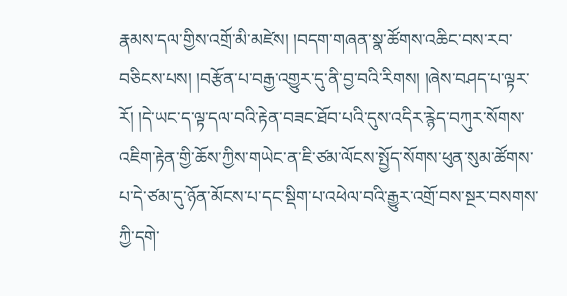རྣམས་དལ་གྱིས་འགྲོ་མི་མཛེས། །བདག་གཞན་སྣ་ཚོགས་འཆིང་བས་རབ་བཅིངས་པས། །བརྩོན་པ་བརྒྱ་འགྱུར་དུ་ནི་བྱ་བའི་རིགས། །ཞེས་བཤད་པ་ལྟར་རོ། །དེ་ཡང་ད་ལྟ་དལ་བའི་རྟེན་བཟང་ཐོབ་པའི་དུས་འདིར་རྙེད་བཀུར་སོགས་འཇིག་རྟེན་གྱི་ཆོས་ཀྱིས་གཡེང་ན་ཇི་ཙམ་ལོངས་སྤྱོད་སོགས་ཕུན་སུམ་ཚོགས་པ་དེ་ཙམ་དུ་ཉོན་མོངས་པ་དང་སྡིག་པ་འཕེལ་བའི་རྒྱུར་འགྲོ་བས་སྔར་བསགས་ཀྱི་དགེ་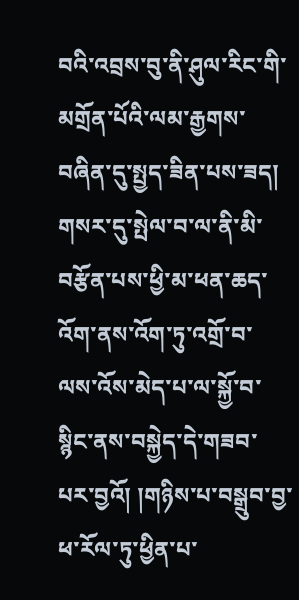བའི་འབྲས་བུ་ནི་ཤུལ་རིང་གི་མགྲོན་པོའི་ལམ་རྒྱགས་བཞིན་དུ་སྤྱད་ཟིན་པས་ཟད། གསར་དུ་སྤེལ་བ་ལ་ནི་མི་བརྩོན་པས་ཕྱི་མ་ཕན་ཆད་འོག་ནས་འོག་ཏུ་འགྲོ་བ་ལས་འོས་མེད་པ་ལ་སྐྱོ་བ་སྙིང་ནས་བསྐྱེད་དེ་གཟབ་པར་བྱའོ། །གཉིས་པ་བསྒྲུབ་བྱ་ཕ་རོལ་ཏུ་ཕྱིན་པ་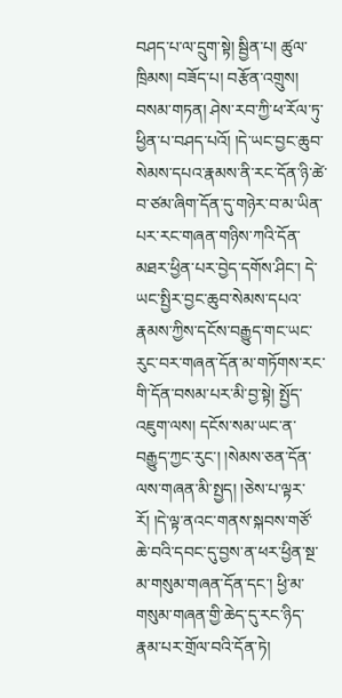བཤད་པ་ལ་དྲུག་སྟེ། སྦྱིན་པ། ཚུལ་ཁྲིམས། བཟོད་པ། བརྩོན་འགྲུས། བསམ་གཏན། ཤེས་རབ་ཀྱི་ཕ་རོལ་ཏུ་ཕྱིན་པ་བཤད་པའོ། །དེ་ཡང་བྱང་ཆུབ་སེམས་དཔའ་རྣམས་ནི་རང་དོན་ཉི་ཚེ་བ་ཙམ་ཞིག་དོན་དུ་གཉེར་བ་མ་ཡིན་པར་རང་གཞན་གཉིས་ཀའི་དོན་མཐར་ཕྱིན་པར་བྱེད་དགོས་ཤིང་། དེ་ཡང་སྤྱིར་བྱང་ཆུབ་སེམས་དཔའ་རྣམས་ཀྱིས་དངོས་བརྒྱུད་གང་ཡང་རུང་བར་གཞན་དོན་མ་གཏོགས་རང་གི་དོན་བསམ་པར་མི་བྱ་སྟེ། སྤྱོད་འཇུག་ལས། དངོས་སམ་ཡང་ན་བརྒྱུད་ཀྱང་རུང་། །སེམས་ཅན་དོན་ལས་གཞན་མི་སྤྱད། །ཅེས་པ་ལྟར་རོ། །དེ་ལྟ་ནའང་གནས་སྐབས་གཙོ་ཆེ་བའི་དབང་དུ་བྱས་ན་ཕར་ཕྱིན་སྔ་མ་གསུམ་གཞན་དོན་དང་། ཕྱི་མ་གསུམ་གཞན་གྱི་ཆེད་དུ་རང་ཉིད་རྣམ་པར་གྲོལ་བའི་དོན་ཏེ།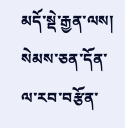མདོ་སྡེ་རྒྱན་ལས། སེམས་ཅན་དོན་ལ་རབ་བརྩོན་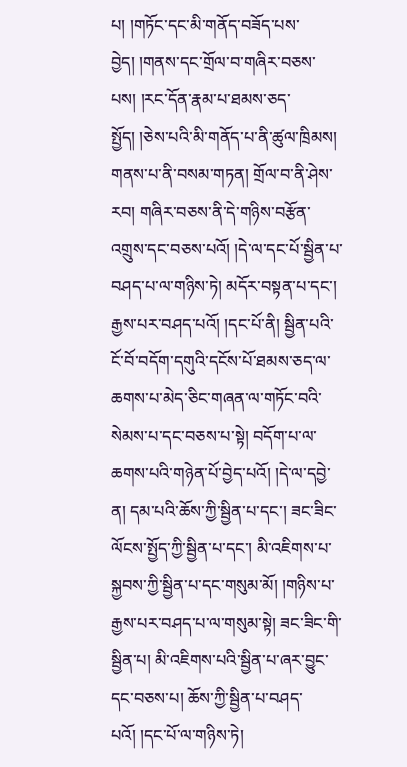པ། །གཏོང་དང་མི་གནོད་བཟོད་པས་བྱེད། །གནས་དང་གྲོལ་བ་གཞིར་བཅས་པས། །རང་དོན་རྣམ་པ་ཐམས་ཅད་སྤྱོད། །ཅེས་པའི་མི་གནོད་པ་ནི་ཚུལ་ཁྲིམས། གནས་པ་ནི་བསམ་གཏན། གྲོལ་བ་ནི་ཤེས་རབ། གཞིར་བཅས་ནི་དེ་གཉིས་བརྩོན་འགྲུས་དང་བཅས་པའོ། །དེ་ལ་དང་པོ་སྦྱིན་པ་བཤད་པ་ལ་གཉིས་ཏེ། མདོར་བསྟན་པ་དང་། རྒྱས་པར་བཤད་པའོ། །དང་པོ་ནི། སྦྱིན་པའི་ངོ་བོ་བདོག་དགུའི་དངོས་པོ་ཐམས་ཅད་ལ་ཆགས་པ་མེད་ཅིང་གཞན་ལ་གཏོང་བའི་སེམས་པ་དང་བཅས་པ་སྟེ། བདོག་པ་ལ་ཆགས་པའི་གཉེན་པོ་བྱེད་པའོ། །དེ་ལ་དབྱེ་ན། དམ་པའི་ཆོས་ཀྱི་སྦྱིན་པ་དང་། ཟང་ཟིང་ལོངས་སྤྱོད་ཀྱི་སྦྱིན་པ་དང་། མི་འཇིགས་པ་སྐྱབས་ཀྱི་སྦྱིན་པ་དང་གསུམ་མོ། །གཉིས་པ་རྒྱས་པར་བཤད་པ་ལ་གསུམ་སྟེ། ཟང་ཟིང་གི་སྦྱིན་པ། མི་འཇིགས་པའི་སྦྱིན་པ་ཞར་བྱུང་དང་བཅས་པ། ཆོས་ཀྱི་སྦྱིན་པ་བཤད་པའོ། །དང་པོ་ལ་གཉིས་ཏེ།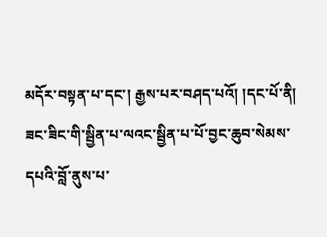མདོར་བསྟན་པ་དང་། རྒྱས་པར་བཤད་པའོ། །དང་པོ་ནི། ཟང་ཟིང་གི་སྦྱིན་པ་ལའང་སྦྱིན་པ་པོ་བྱང་ཆུབ་སེམས་དཔའི་བློ་ནུས་པ་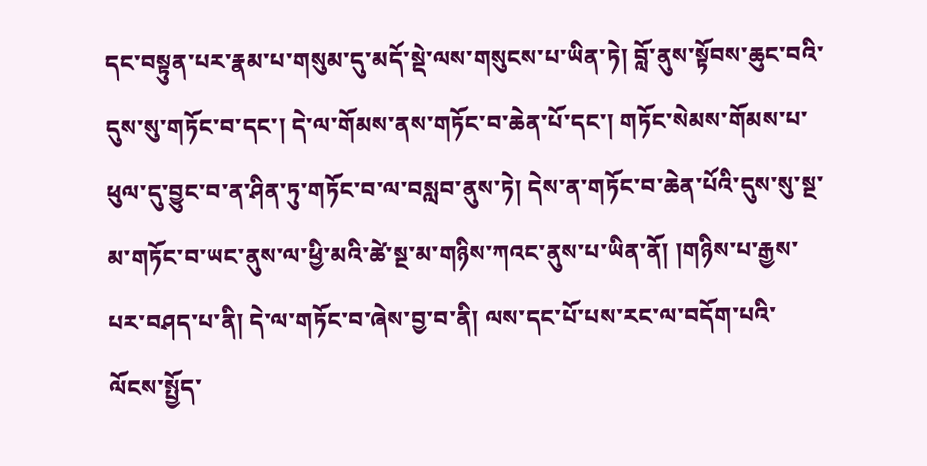དང་བསྟུན་པར་རྣམ་པ་གསུམ་དུ་མདོ་སྡེ་ལས་གསུངས་པ་ཡིན་ཏེ། བློ་ནུས་སྟོབས་ཆུང་བའི་དུས་སུ་གཏོང་བ་དང་། དེ་ལ་གོམས་ནས་གཏོང་བ་ཆེན་པོ་དང་། གཏོང་སེམས་གོམས་པ་ཕུལ་དུ་བྱུང་བ་ན་ཤིན་ཏུ་གཏོང་བ་ལ་བསླབ་ནུས་ཏེ། དེས་ན་གཏོང་བ་ཆེན་པོའི་དུས་སུ་སྔ་མ་གཏོང་བ་ཡང་ནུས་ལ་ཕྱི་མའི་ཚེ་སྔ་མ་གཉིས་ཀའང་ནུས་པ་ཡིན་ནོ། །གཉིས་པ་རྒྱས་པར་བཤད་པ་ནི། དེ་ལ་གཏོང་བ་ཞེས་བྱ་བ་ནི། ལས་དང་པོ་པས་རང་ལ་བདོག་པའི་ལོངས་སྤྱོད་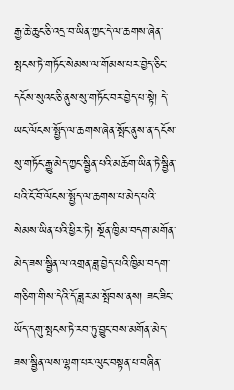རྒྱ་ཆེ་ཆུང་ཅི་འདྲ་བ་ཡིན་ཀྱང་དེ་ལ་ཆགས་ཞེན་སྤངས་ཏེ་གཏོང་སེམས་ལ་གོམས་པར་བྱེད་ཅིང་དངོས་སུའང་ཅི་ནུས་སུ་གཏོང་བར་བྱེད་པ་སྟེ། དེ་ཡང་ལོངས་སྤྱོད་ལ་ཆགས་ཞེན་སྤོང་ནུས་ན་དངོས་སུ་གཏོང་རྒྱུ་མེད་ཀྱང་སྦྱིན་པའི་མཆོག་ཡིན་ཏེ་སྦྱིན་པའི་ངོ་བོ་ལོངས་སྤྱོད་ལ་ཆགས་པ་མེད་པའི་སེམས་ཡིན་པའི་ཕྱིར་ཏེ། སྔོན་ཁྱིམ་བདག་མགོན་མེད་ཟས་སྦྱིན་ལ་འགྲན་ཟླ་བྱེད་པའི་ཁྱིམ་བདག་གཅིག་གིས་དེའི་དོ་ཟླར་མ་སྤོབས་ནས། ཟང་ཟིང་ཡོད་དགུ་སྤངས་ཏེ་རབ་ཏུ་བྱུང་བས་མགོན་མེད་ཟས་སྦྱིན་ལས་ལྷག་པར་ལུང་བསྟན་པ་བཞིན་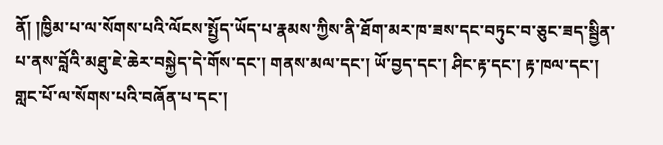ནོ། །ཁྱིམ་པ་ལ་སོགས་པའི་ལོངས་སྤྱོད་ཡོད་པ་རྣམས་ཀྱིས་ནི་ཐོག་མར་ཁ་ཟས་དང་བཏུང་བ་ཅུང་ཟད་སྦྱིན་པ་ནས་བློའི་མཐུ་ཇེ་ཆེར་བསྐྱེད་དེ་གོས་དང་། གནས་མལ་དང་། ཡོ་བྱད་དང་། ཤིང་རྟ་དང་། རྟ་ཁལ་དང་། གླང་པོ་ལ་སོགས་པའི་བཞོན་པ་དང་།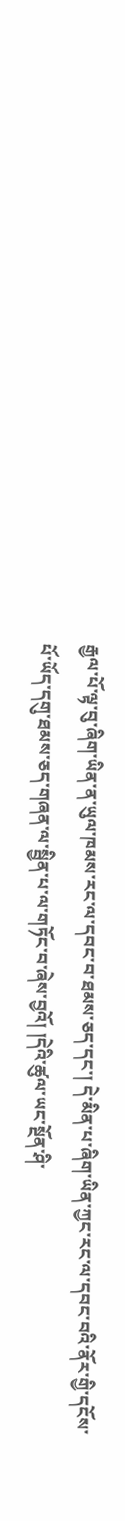རྒྱལ་པོ་ལྟ་བུ་ཞིག་ཡིན་ན་ཡུལ་ཁམས་རང་ལ་དབང་བ་ཐམས་ཅད་དང་། དེ་མིན་པ་ཞིག་ཡིན་ཀྱང་རང་ལ་དབང་བའི་ནོར་གྱི་དངོས་པོ་ཡོད་དགུ་ཐམས་ཅད་གཞན་ལ་སྦྱིན་པ་ལ་གཏོང་བ་ཞེས་བྱའོ། །དེའི་ཚུལ་ཡང་སྔོན་ཤི་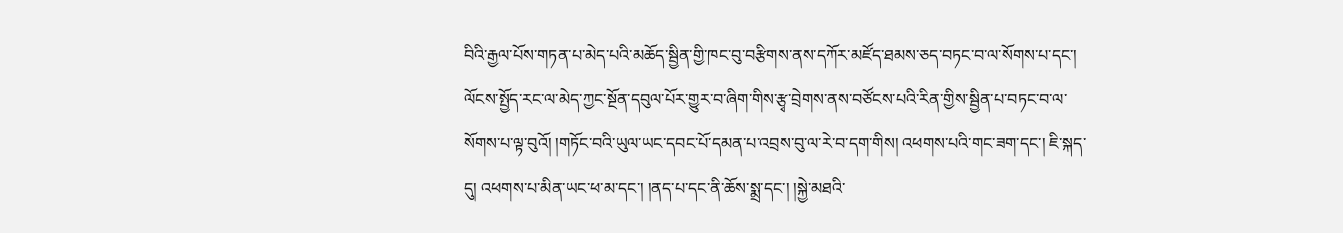བིའི་རྒྱལ་པོས་གཏན་པ་མེད་པའི་མཆོད་སྦྱིན་གྱི་ཁང་བུ་བརྩིགས་ནས་དཀོར་མཛོད་ཐམས་ཅད་བཏང་བ་ལ་སོགས་པ་དང་། ལོངས་སྤྱོད་རང་ལ་མེད་ཀྱང་སྔོན་དབུལ་པོར་གྱུར་བ་ཞིག་གིས་རྩྭ་བྲེགས་ནས་བཙོངས་པའི་རིན་གྱིས་སྦྱིན་པ་བཏང་བ་ལ་སོགས་པ་ལྟ་བུའོ། །གཏོང་བའི་ཡུལ་ཡང་དབང་པོ་དམན་པ་འབྲས་བུ་ལ་རེ་བ་དག་གིས། འཕགས་པའི་གང་ཟག་དང་། ཇི་སྐད་དུ། འཕགས་པ་མིན་ཡང་ཕ་མ་དང་། །ནད་པ་དང་ནི་ཆོས་སྨྲ་དང་། །སྐྱེ་མཐའི་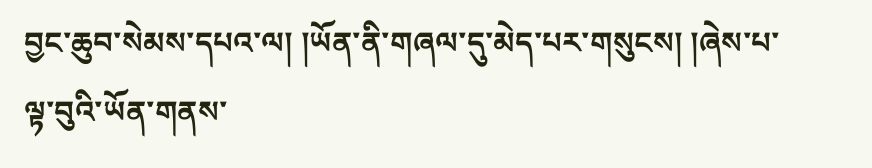བྱང་ཆུབ་སེམས་དཔའ་ལ། །ཡོན་ནི་གཞལ་དུ་མེད་པར་གསུངས། །ཞེས་པ་ལྟ་བུའི་ཡོན་གནས་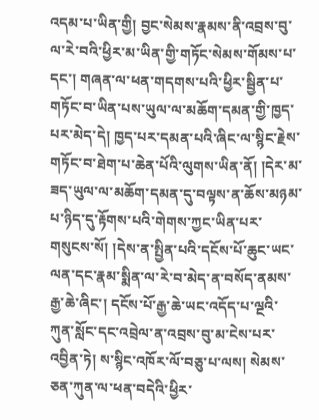འདམ་པ་ཡིན་གྱི། བྱང་སེམས་རྣམས་ནི་འབྲས་བུ་ལ་རེ་བའི་ཕྱིར་མ་ཡིན་གྱི་གཏོང་སེམས་གོམས་པ་དང་། གཞན་ལ་ཕན་གདགས་པའི་ཕྱིར་སྦྱིན་པ་གཏོང་བ་ཡིན་པས་ཡུལ་ལ་མཆོག་དམན་གྱི་ཁྱད་པར་མེད་དེ། ཁྱད་པར་དམན་པའི་ཞིང་ལ་སྙིང་རྗེས་གཏོང་བ་ཐེག་པ་ཆེན་པོའི་ལུགས་ཡིན་ནོ། །དེར་མ་ཟད་ཡུལ་ལ་མཆོག་དམན་དུ་བལྟས་ན་ཆོས་མཉམ་པ་ཉིད་དུ་རྟོགས་པའི་གེགས་ཀྱང་ཡིན་པར་གསུངས་སོ། །དེས་ན་སྤྱིན་པའི་དངོས་པོ་ཆུང་ཡང་ལན་དང་རྣམ་སྨིན་ལ་རེ་བ་མེད་ན་བསོད་ནམས་རྒྱ་ཆེ་ཞིང་། དངོས་པོ་རྒྱ་ཆེ་ཡང་འདོད་པ་ལྔའི་ཀུན་སློང་དང་འབྲེལ་ན་འབྲས་བུ་མ་ངེས་པར་འབྱིན་ཏེ། ས་སྙིང་འཁོར་ལོ་བཅུ་པ་ལས། སེམས་ཅན་ཀུན་ལ་ཕན་བདེའི་ཕྱིར་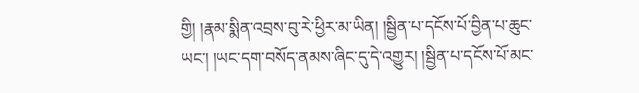གྱི། །རྣམ་སྨིན་འབྲས་བུ་རེ་ཕྱིར་མ་ཡིན། །སྦྱིན་པ་དངོས་པོ་བྱིན་པ་ཆུང་ཡང་། །ཡང་དག་བསོད་ནམས་ཞིང་དུ་དེ་འགྱུར། །སྦྱིན་པ་དངོས་པོ་མང་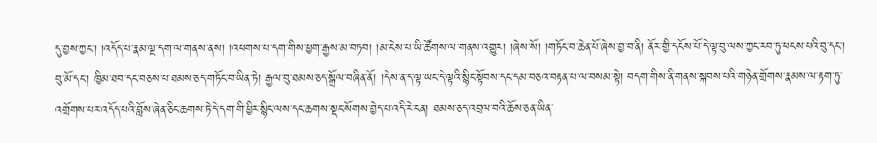དུ་བྱས་ཀྱང་། །འདོད་པ་རྣམ་ལྔ་དག་ལ་གནས་ནས། །འཕགས་པ་དག་གིས་ཕྱག་རྒྱས་མ་བཏབ། །མ་ངེས་པ་ཡི་ཚོགས་ལ་གནས་འགྱུར། །ཞེས་སོ། །གཏོང་བ་ཆེན་པོ་ཞེས་བྱ་བ་ནི། ནོར་གྱི་དངོས་པོ་དེ་ལྟ་བུ་ལས་ཀྱང་རབ་ཏུ་ཕངས་པའི་བུ་དང་། བུ་མོ་དང་། ཁྱིམ་ཐབ་དང་བཅས་པ་ཐམས་ཅད་གཏོང་བ་ཡིན་ཏེ། རྒྱལ་བུ་ཐམས་ཅད་སྒྲོལ་བཞིན་ནོ། །དེས་ན་ད་ལྟ་ཡང་དེ་ལྟའི་སྙིང་སྟོབས་དང་དམ་བཅའ་བརྟན་པ་ལ་བསམ་སྟེ། བདག་གིས་ནི་གནས་སྐབས་པའི་གཉེན་གྲོགས་རྣམས་ལ་རྟག་ཏུ་འགྲོགས་པར་འདོད་པའི་བློས་ཞེན་ཅིང་ཆགས་ཏེ་དེ་དག་གི་ཕྱིར་སྙིང་ལས་དང་ཆགས་སྡང་སོགས་བྱེད་པ་འདི་རེ་ངན། ཐམས་ཅད་འབྲལ་བའི་ཆོས་ཅན་ཡིན་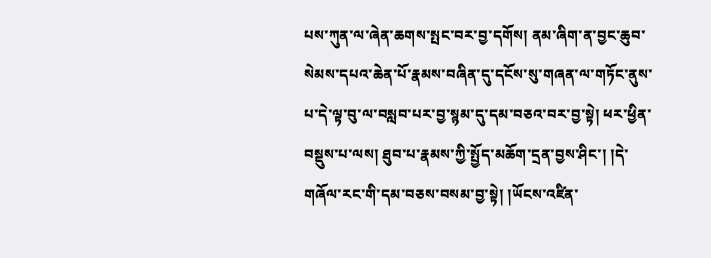པས་ཀུན་ལ་ཞེན་ཆགས་སྤང་བར་བྱ་དགོས། ནམ་ཞིག་ན་བྱང་ཆུབ་སེམས་དཔའ་ཆེན་པོ་རྣམས་བཞིན་དུ་དངོས་སུ་གཞན་ལ་གཏོང་ནུས་པ་དེ་ལྟ་བུ་ལ་བསླབ་པར་བྱ་སྙམ་དུ་དམ་བཅའ་བར་བྱ་སྟེ། ཕར་ཕྱིན་བསྡུས་པ་ལས། ཐུབ་པ་རྣམས་ཀྱི་སྤྱོད་མཆོག་དྲན་བྱས་ཤིང་། །དེ་གཞོལ་རང་གི་དམ་བཅས་བསམ་བྱ་སྟེ། །ཡོངས་འཛིན་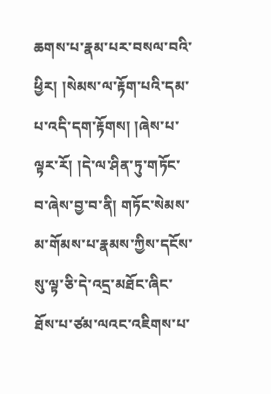ཆགས་པ་རྣམ་པར་བསལ་བའི་ཕྱིར། །སེམས་ལ་རྟོག་པའི་དམ་པ་འདི་དག་རྟོགས། །ཞེས་པ་ལྟར་རོ། །དེ་ལ་ཤིན་ཏུ་གཏོང་བ་ཞེས་བྱ་བ་ནི། གཏོང་སེམས་མ་གོམས་པ་རྣམས་ཀྱིས་དངོས་སུ་ལྟ་ཅི་དེ་འདྲ་མཐོང་ཞིང་ཐོས་པ་ཙམ་ལའང་འཇིགས་པ་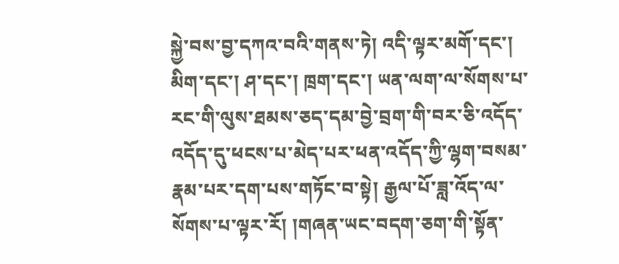སྐྱེ་བས་བྱ་དཀའ་བའི་གནས་ཏེ། འདི་ལྟར་མགོ་དང་། མིག་དང་། ཤ་དང་། ཁྲག་དང་། ཡན་ལག་ལ་སོགས་པ་རང་གི་ལུས་ཐམས་ཅད་དམ་བྱེ་བྲག་གི་བར་ཅི་འདོད་འདོད་དུ་ཕངས་པ་མེད་པར་ཕན་འདོད་ཀྱི་ལྷག་བསམ་རྣམ་པར་དག་པས་གཏོང་བ་སྟེ། རྒྱལ་པོ་ཟླ་འོད་ལ་སོགས་པ་ལྟར་རོ། །གཞན་ཡང་བདག་ཅག་གི་སྟོན་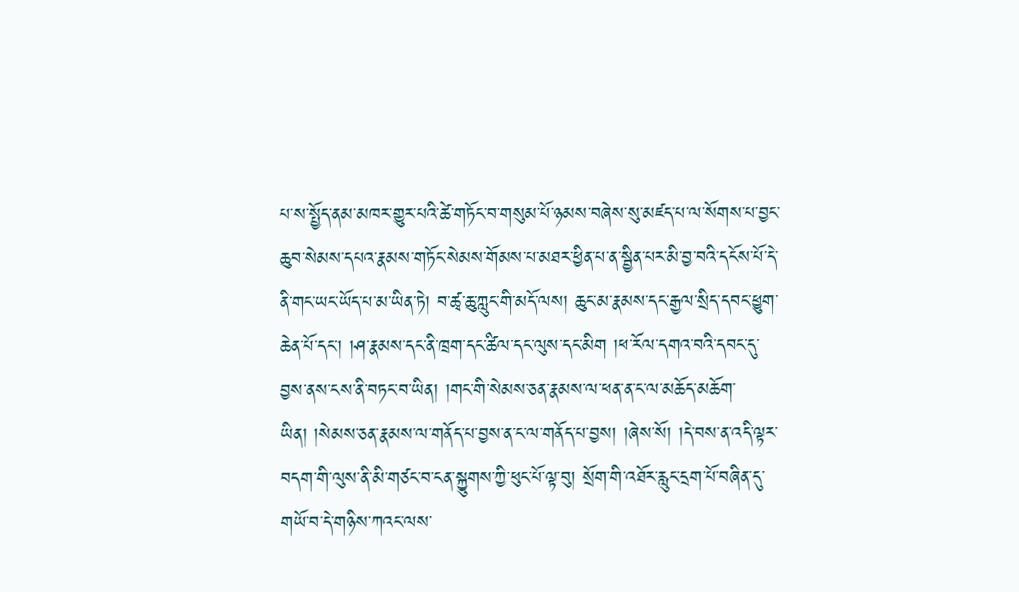པ་ས་སྤྱོད་ནམ་མཁར་གྱུར་པའི་ཚེ་གཏོང་བ་གསུམ་པོ་ཉམས་བཞེས་སུ་མཛད་པ་ལ་སོགས་པ་བྱང་ཆུབ་སེམས་དཔའ་རྣམས་གཏོང་སེམས་གོམས་པ་མཐར་ཕྱིན་པ་ན་སྦྱིན་པར་མི་བྱ་བའི་དངོས་པོ་དེ་ནི་གང་ཡང་ཡོད་པ་མ་ཡིན་ཏེ། བ་ཚྭ་ཆུ་ཀླུང་གི་མདོ་ལས། ཆུང་མ་རྣམས་དང་རྒྱལ་སྲིད་དབང་ཕྱུག་ཆེན་པོ་དང་། །ཤ་རྣམས་དང་ནི་ཁྲག་དང་ཚིལ་དང་ལུས་དང་མིག །ཕ་རོལ་དགའ་བའི་དབང་དུ་བྱས་ནས་ངས་ནི་བཏང་བ་ཡིན། །གང་གི་སེམས་ཅན་རྣམས་ལ་ཕན་ན་ང་ལ་མཆོད་མཆོག་ཡིན། །སེམས་ཅན་རྣམས་ལ་གནོད་པ་བྱས་ན་ང་ལ་གནོད་པ་བྱས། །ཞེས་སོ། །དེ་བས་ན་འདི་ལྟར་བདག་གི་ལུས་ནི་མི་གཙང་བ་ངན་སྐྱུགས་ཀྱི་ཕུང་པོ་ལྟ་བུ། སྲོག་གི་འཐོར་རླུང་དྲག་པོ་བཞིན་དུ་གཡོ་བ་དེ་གཉིས་ཀའང་ལས་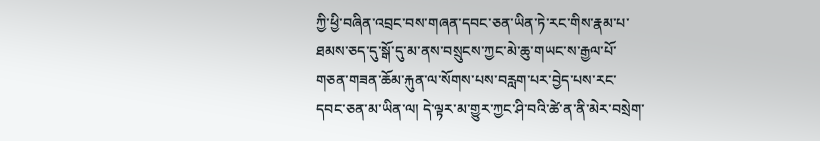ཀྱི་ཕྱི་བཞིན་འབྲང་བས་གཞན་དབང་ཅན་ཡིན་ཏེ་རང་གིས་རྣམ་པ་ཐམས་ཅད་དུ་སྒོ་དུ་མ་ནས་བསྲུངས་ཀྱང་མེ་ཆུ་གཡང་ས་རྒྱལ་པོ་གཅན་གཟན་ཆོམ་རྐུན་ལ་སོགས་པས་བརླག་པར་བྱེད་པས་རང་དབང་ཅན་མ་ཡིན་ལ། དེ་ལྟར་མ་གྱུར་ཀྱང་ཤི་བའི་ཚེ་ན་ནི་མེར་བསྲེག་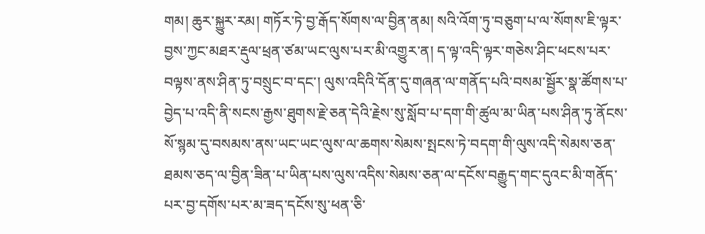གམ། ཆུར་སྐྱུར་རམ། གཏོར་ཏེ་བྱ་རྒོད་སོགས་ལ་བྱིན་ནམ། སའི་འོག་ཏུ་བཅུག་པ་ལ་སོགས་ཇི་ལྟར་བྱས་ཀྱང་མཐར་རྡུལ་ཕྲན་ཙམ་ཡང་ལུས་པར་མི་འགྱུར་ན། ད་ལྟ་འདི་ལྟར་གཅེས་ཤིང་ཕངས་པར་བལྟས་ནས་ཤིན་ཏུ་བསྲུང་བ་དང་། ལུས་འདིའི་དོན་དུ་གཞན་ལ་གནོད་པའི་བསམ་སྦྱོར་སྣ་ཚོགས་པ་བྱེད་པ་འདི་ནི་སངས་རྒྱས་ཐུགས་རྗེ་ཅན་དེའི་རྗེས་སུ་སློབ་པ་དག་གི་ཚུལ་མ་ཡིན་པས་ཤིན་ཏུ་ནོངས་སོ་སྙམ་དུ་བསམས་ནས་ཡང་ཡང་ལུས་ལ་ཆགས་སེམས་སྤངས་ཏེ་བདག་གི་ལུས་འདི་སེམས་ཅན་ཐམས་ཅད་ལ་བྱིན་ཟིན་པ་ཡིན་པས་ལུས་འདིས་སེམས་ཅན་ལ་དངོས་བརྒྱུད་གང་དུའང་མི་གནོད་པར་བྱ་དགོས་པར་མ་ཟད་དངོས་སུ་ཕན་ཅི་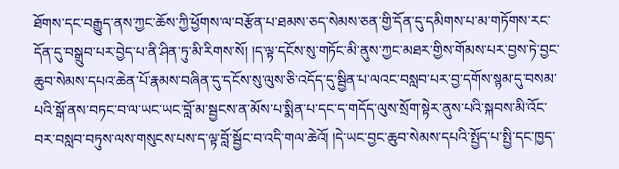ཐོགས་དང་བརྒྱུད་ནས་ཀྱང་ཆོས་ཀྱི་ཕྱོགས་ལ་བརྩོན་པ་ཐམས་ཅད་སེམས་ཅན་གྱི་དོན་དུ་དམིགས་པ་མ་གཏོགས་རང་དོན་དུ་བསྒྲུབ་པར་བྱེད་པ་ནི་ཤིན་ཏུ་མི་རིགས་སོ། །ད་ལྟ་དངོས་སུ་གཏོང་མི་ནུས་ཀྱང་མཐར་གྱིས་གོམས་པར་བྱས་ཏེ་བྱང་ཆུབ་སེམས་དཔའ་ཆེན་པོ་རྣམས་བཞིན་དུ་དངོས་སུ་ལུས་ཅི་འདོད་དུ་སྦྱིན་པ་ལའང་བསླབ་པར་བྱ་དགོས་སྙམ་དུ་བསམ་པའི་སྒོ་ནས་བཏང་བ་ལ་ཡང་ཡང་བློ་མ་སྦྱངས་ན་མོས་པ་སྨིན་པ་དང་ད་གདོད་ལུས་སྲོག་སྟེར་ནུས་པའི་སྐབས་མི་འོང་བར་བསླབ་བཏུས་ལས་གསུངས་པས་ད་ལྟ་བློ་སྦྱོང་བ་འདི་གལ་ཆེའོ། །དེ་ཡང་བྱང་ཆུབ་སེམས་དཔའི་སྤྱོད་པ་སྤྱི་དང་ཁྱད་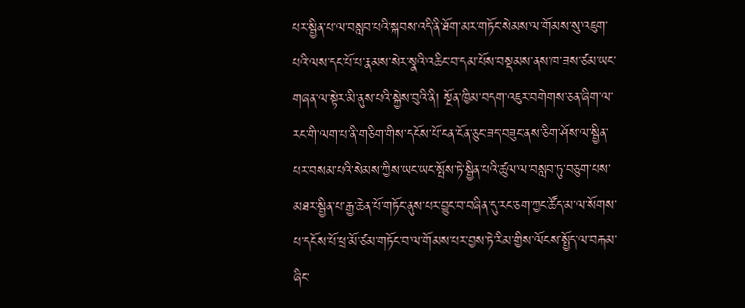པར་སྦྱིན་པ་ལ་བསླབ་པའི་སྐབས་འདི་ནི་ཐོག་མར་གཏོང་སེམས་ལ་གོམས་སུ་འཇུག་པའི་ལས་དང་པོ་པ་རྣམས་སེར་སྣའི་འཆིང་བ་དམ་པོས་བསྡམས་ནས་ཁ་ཟས་ཙམ་ཡང་གཞན་ལ་སྟེར་མི་ནུས་པའི་སྐྱེས་བུའི་ནི། སྔོན་ཁྱིམ་བདག་འཇུར་བགེགས་ཅན་ཞིག་ལ་རང་གི་ལག་པ་ནི་གཅིག་གིས་དངོས་པོ་ངན་ངོན་ཅུང་ཟད་བཟུང་ནས་ཅིག་ཤོས་ལ་སྦྱིན་པར་བསམ་པའི་སེམས་ཀྱིས་ཡང་ཡང་སྤོས་ཏེ་སྦྱིན་པའི་ཚུལ་ལ་བསླབ་ཏུ་བཅུག་པས་མཐར་སྦྱིན་པ་རྒྱ་ཆེན་པོ་གཏོང་ནུས་པར་བྱུང་བ་བཞིན་དུ་རང་ཅག་ཀྱང་ཚོད་མ་ལ་སོགས་པ་དངོས་པོ་ཕྲ་མོ་ཙམ་གཏོང་བ་ལ་གོམས་པར་བྱས་ཏེ་རིམ་གྱིས་ལོངས་སྤྱོད་ལ་བརྐམ་ཞིང་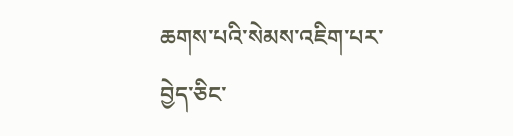ཆགས་པའི་སེམས་འཇིག་པར་བྱེད་ཅིང་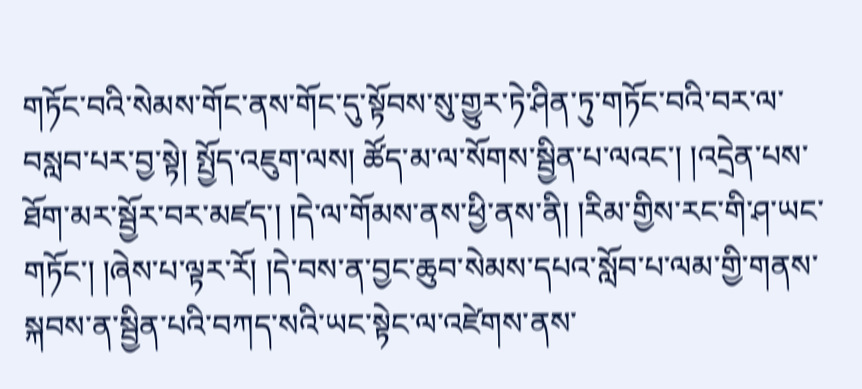གཏོང་བའི་སེམས་གོང་ནས་གོང་དུ་སྟོབས་སུ་གྱུར་ཏེ་ཤིན་ཏུ་གཏོང་བའི་བར་ལ་བསླབ་པར་བྱ་སྟེ། སྤྱོད་འཇུག་ལས། ཚོད་མ་ལ་སོགས་སྦྱིན་པ་ལའང་། །འདྲེན་པས་ཐོག་མར་སྦྱོར་བར་མཛད་། །དེ་ལ་གོམས་ནས་ཕྱི་ནས་ནི། །རིམ་གྱིས་རང་གི་ཤ་ཡང་གཏོང་། །ཞེས་པ་ལྟར་རོ། །དེ་བས་ན་བྱང་ཆུབ་སེམས་དཔའ་སློབ་པ་ལམ་གྱི་གནས་སྐབས་ན་སྦྱིན་པའི་བཀད་སའི་ཡང་སྟེང་ལ་འཛེགས་ནས་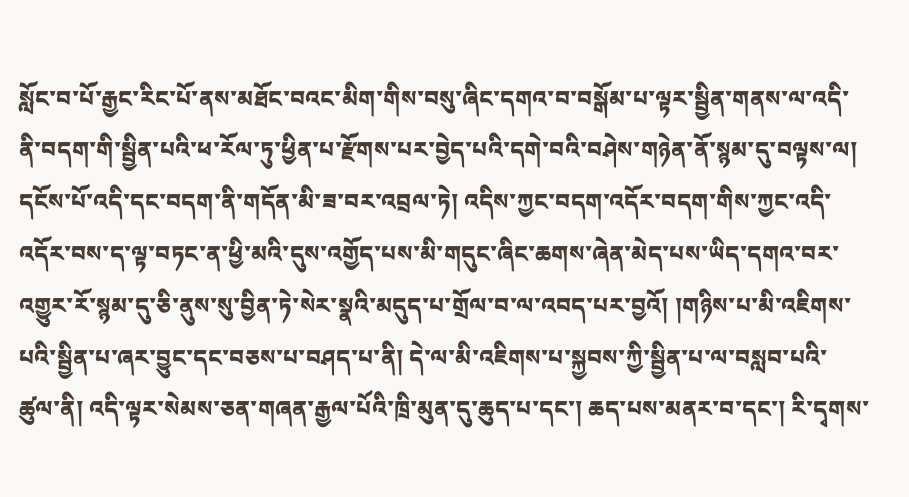སློང་བ་པོ་རྒྱང་རིང་པོ་ནས་མཐོང་བའང་མིག་གིས་བསུ་ཞིང་དགའ་བ་བསྒོམ་པ་ལྟར་སྦྱིན་གནས་ལ་འདི་ནི་བདག་གི་སྦྱིན་པའི་ཕ་རོལ་ཏུ་ཕྱིན་པ་རྫོགས་པར་བྱེད་པའི་དགེ་བའི་བཤེས་གཉེན་ནོ་སྙམ་དུ་བལྟས་ལ། དངོས་པོ་འདི་དང་བདག་ནི་གདོན་མི་ཟ་བར་འབྲལ་ཏེ། འདིས་ཀྱང་བདག་འདོར་བདག་གིས་ཀྱང་འདི་འདོར་བས་ད་ལྟ་བཏང་ན་ཕྱི་མའི་དུས་འགྱོད་པས་མི་གདུང་ཞིང་ཆགས་ཞེན་མེད་པས་ཡིད་དགའ་བར་འགྱུར་རོ་སྙམ་དུ་ཅི་ནུས་སུ་བྱིན་ཏེ་སེར་སྣའི་མདུད་པ་གྲོལ་བ་ལ་འབད་པར་བྱའོ། །གཉིས་པ་མི་འཇིགས་པའི་སྦྱིན་པ་ཞར་བྱུང་དང་བཅས་པ་བཤད་པ་ནི། དེ་ལ་མི་འཇིགས་པ་སྐྱབས་ཀྱི་སྦྱིན་པ་ལ་བསླབ་པའི་ཚུལ་ནི། འདི་ལྟར་སེམས་ཅན་གཞན་རྒྱལ་པོའི་ཁྲི་མུན་དུ་ཆུད་པ་དང་། ཆད་པས་མནར་བ་དང་། རི་དྭགས་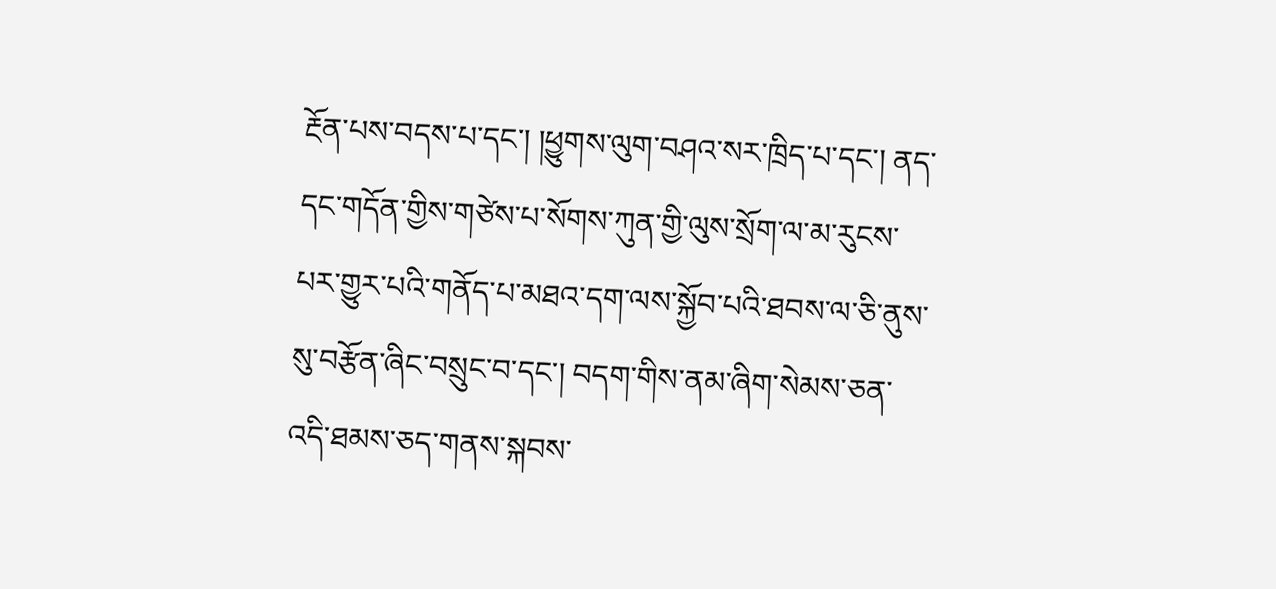རྔོན་པས་བདས་པ་དང་། །ཕྱུགས་ལུག་བཤའ་སར་ཁྲིད་པ་དང་། ནད་དང་གདོན་གྱིས་གཙེས་པ་སོགས་ཀུན་གྱི་ལུས་སྲོག་ལ་མ་རུངས་པར་གྱུར་པའི་གནོད་པ་མཐའ་དག་ལས་སྐྱོབ་པའི་ཐབས་ལ་ཅི་ནུས་སུ་བརྩོན་ཞིང་བསྲུང་བ་དང་། བདག་གིས་ནམ་ཞིག་སེམས་ཅན་འདི་ཐམས་ཅད་གནས་སྐབས་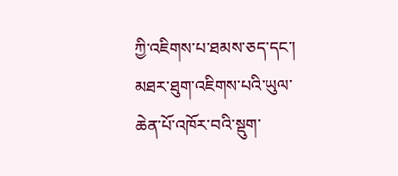ཀྱི་འཇིགས་པ་ཐམས་ཅད་དང་། མཐར་ཐུག་འཇིགས་པའི་ཡུལ་ཆེན་པོ་འཁོར་བའི་སྡུག་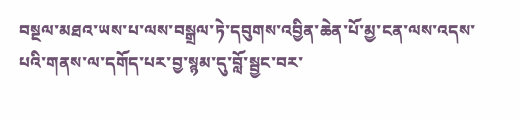བསྔལ་མཐའ་ཡས་པ་ལས་བསྒྲལ་ཏེ་དབུགས་འབྱིན་ཆེན་པོ་མྱ་ངན་ལས་འདས་པའི་གནས་ལ་དགོད་པར་བྱ་སྙམ་དུ་བློ་སྦྱང་བར་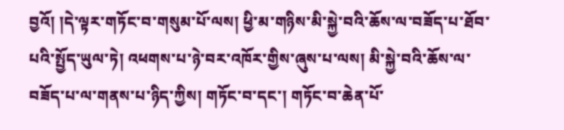བྱའོ། །དེ་ལྟར་གཏོང་བ་གསུམ་པོ་ལས། ཕྱི་མ་གཉིས་མི་སྐྱེ་བའི་ཆོས་ལ་བཟོད་པ་ཐོབ་པའི་སྤྱོད་ཡུལ་ཏེ། འཕགས་པ་ཉེ་བར་འཁོར་གྱིས་ཞུས་པ་ལས། མི་སྐྱེ་བའི་ཆོས་ལ་བཟོད་པ་ལ་གནས་པ་ཉིད་ཀྱིས། གཏོང་བ་དང་། གཏོང་བ་ཆེན་པོ་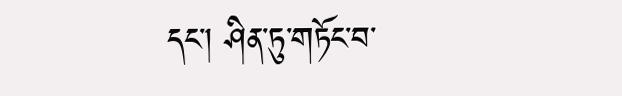དང་། ཤིན་ཏུ་གཏོང་བ་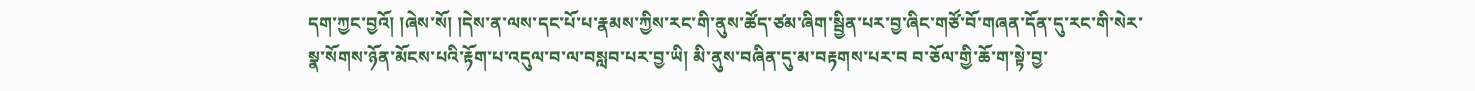དག་ཀྱང་བྱའོ། །ཞེས་སོ། །དེས་ན་ལས་དང་པོ་པ་རྣམས་ཀྱིས་རང་གི་ནུས་ཚོད་ཙམ་ཞིག་སྦྱིན་པར་བྱ་ཞིང་གཙོ་བོ་གཞན་དོན་དུ་རང་གི་སེར་སྣ་སོགས་ཉོན་མོངས་པའི་རྟོག་པ་འདུལ་བ་ལ་བསླབ་པར་བྱ་ཡི། མི་ནུས་བཞིན་དུ་མ་བརྟགས་པར་བ བ་ཅོལ་གྱི་ཆོ་ག་སྟེ་བྱ་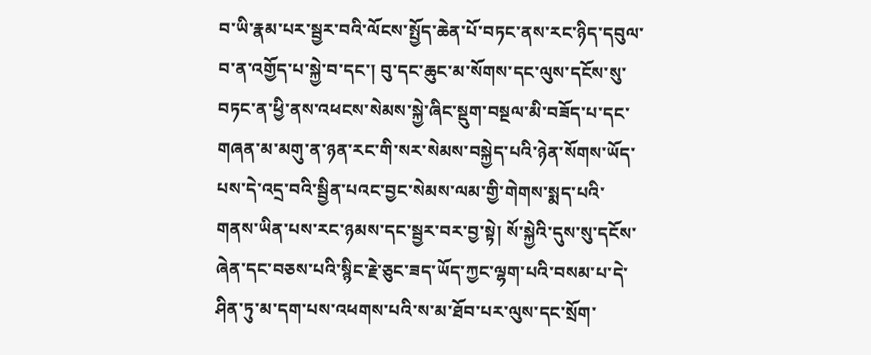བ་ཡི་རྣམ་པར་སྦྱར་བའི་ལོངས་སྤྱོད་ཆེན་པོ་བཏང་ནས་རང་ཉིད་དབུལ་བ་ན་འགྱོད་པ་སྐྱེ་བ་དང་། བུ་དང་ཆུང་མ་སོགས་དང་ལུས་དངོས་སུ་བཏང་ན་ཕྱི་ནས་འཕངས་སེམས་སྐྱེ་ཞིང་སྡུག་བསྔལ་མི་བཟོད་པ་དང་གཞན་མ་མགུ་ན་ཉན་རང་གི་སར་སེམས་བསྐྱེད་པའི་ཉེན་སོགས་ཡོད་པས་དེ་འདྲ་བའི་སྦྱིན་པའང་བྱང་སེམས་ལམ་གྱི་གེགས་སྨད་པའི་གནས་ཡིན་པས་རང་ཉམས་དང་སྦྱར་བར་བྱ་སྟེ། སོ་སྐྱེའི་དུས་སུ་དངོས་ཞེན་དང་བཅས་པའི་སྙིང་རྗེ་ཅུང་ཟད་ཡོད་ཀྱང་ལྷག་པའི་བསམ་པ་དེ་ཤིན་ཏུ་མ་དག་པས་འཕགས་པའི་ས་མ་ཐོབ་པར་ལུས་དང་སྲོག་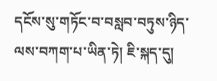དངོས་སུ་གཏོང་བ་བསླབ་བཏུས་ཉིད་ལས་བཀག་པ་ཡིན་ཏེ། ཇི་སྐད་དུ།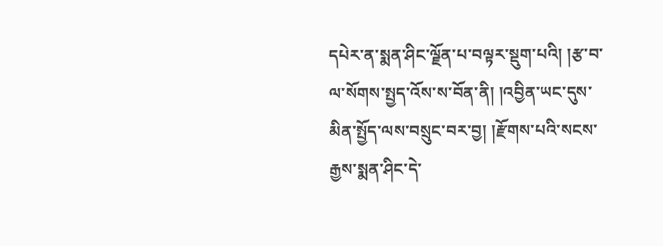དཔེར་ན་སྨན་ཤིང་ལྗོན་པ་བལྟར་སྡུག་པའི། །རྩ་བ་ལ་སོགས་སྤྱད་འོས་ས་བོན་ནི། །འབྱིན་ཡང་དུས་མིན་སྤྱོད་ལས་བསྲུང་བར་བྱ། །རྫོགས་པའི་སངས་རྒྱས་སྨན་ཤིང་དེ་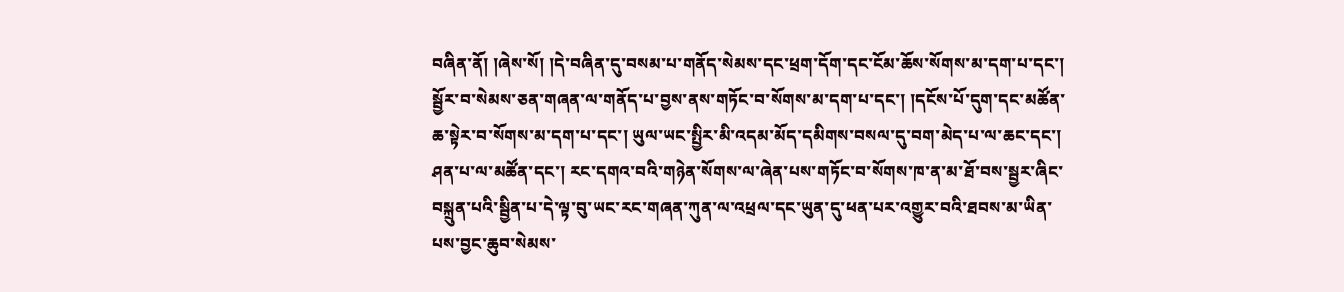བཞིན་ནོ། །ཞེས་སོ། །དེ་བཞིན་དུ་བསམ་པ་གནོད་སེམས་དང་ཕྲག་དོག་དང་ངོམ་ཆོས་སོགས་མ་དག་པ་དང་། སྦྱོར་བ་སེམས་ཅན་གཞན་ལ་གནོད་པ་བྱས་ནས་གཏོང་བ་སོགས་མ་དག་པ་དང་། །དངོས་པོ་དུག་དང་མཚོན་ཆ་སྟེར་བ་སོགས་མ་དག་པ་དང་། ཡུལ་ཡང་སྤྱིར་མི་འདམ་མོད་དམིགས་བསལ་དུ་བག་མེད་པ་ལ་ཆང་དང་། ཤན་པ་ལ་མཚོན་དང་། རང་དགའ་བའི་གཉེན་སོགས་ལ་ཞེན་པས་གཏོང་བ་སོགས་ཁ་ན་མ་ཐོ་བས་སྦྱར་ཞིང་བསྐྲུན་པའི་སྦྱིན་པ་དེ་ལྟ་བུ་ཡང་རང་གཞན་ཀུན་ལ་འཕྲལ་དང་ཡུན་དུ་ཕན་པར་འགྱུར་བའི་ཐབས་མ་ཡིན་པས་བྱང་ཆུབ་སེམས་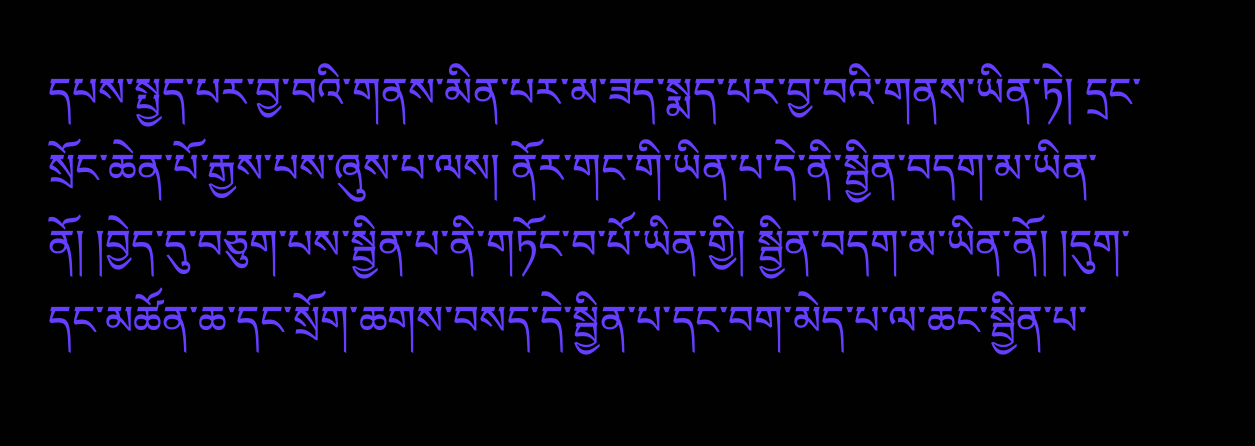དཔས་སྤྱད་པར་བྱ་བའི་གནས་མིན་པར་མ་ཟད་སྨད་པར་བྱ་བའི་གནས་ཡིན་ཏེ། དྲང་སྲོང་ཆེན་པོ་རྒྱས་པས་ཞུས་པ་ལས། ནོར་གང་གི་ཡིན་པ་དེ་ནི་སྦྱིན་བདག་མ་ཡིན་ནོ། །བྱེད་དུ་བཅུག་པས་སྦྱིན་པ་ནི་གཏོང་བ་པོ་ཡིན་གྱི། སྦྱིན་བདག་མ་ཡིན་ནོ། །དུག་དང་མཚོན་ཆ་དང་སྲོག་ཆགས་བསད་དེ་སྦྱིན་པ་དང་བག་མེད་པ་ལ་ཆང་སྦྱིན་པ་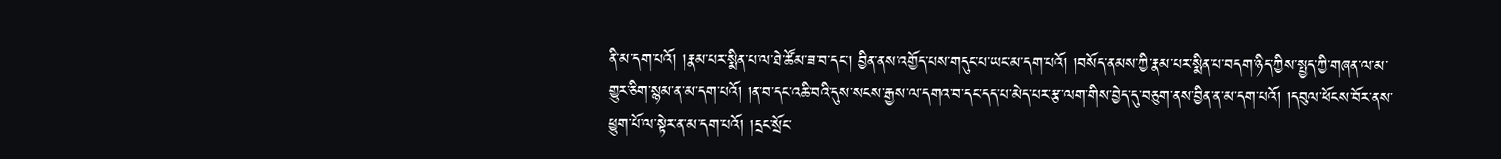ནི་མ་དག་པའོ། །རྣམ་པར་སྨིན་པ་ལ་ཐེ་ཚོམ་ཟ་བ་དང་། བྱིན་ནས་འགྱོད་པས་གདུང་པ་ཡང་མ་དག་པའོ། །བསོད་ནམས་ཀྱི་རྣམ་པར་སྨིན་པ་བདག་ཉིད་ཀྱིས་སྤྱད་ཀྱི་གཞན་ལ་མ་གྱུར་ཅིག་སྙམ་ན་མ་དག་པའོ། །ན་བ་དང་འཆི་བའི་དུས་སངས་རྒྱས་ལ་དགའ་བ་དང་དད་པ་མེད་པར་རྩ་ལག་གིས་བྱེད་དུ་བཅུག་ནས་བྱིན་ན་མ་དག་པའོ། །དབུལ་ཕོངས་བོར་ནས་ཕྱུག་པོ་ལ་སྟེར་ན་མ་དག་པའོ། །དྲང་སྲོང་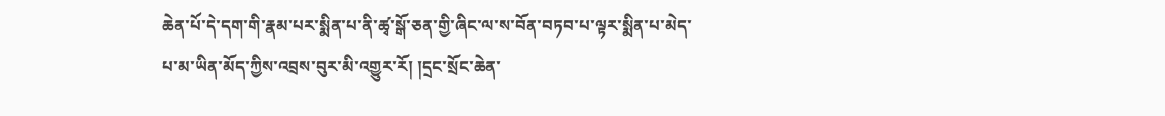ཆེན་པོ་དེ་དག་གི་རྣམ་པར་སྨིན་པ་ནི་ཚྭ་སྒོ་ཅན་གྱི་ཞིང་ལ་ས་བོན་བཏབ་པ་ལྟར་སྨིན་པ་མེད་པ་མ་ཡིན་མོད་ཀྱིས་འབྲས་བུར་མི་འགྱུར་རོ། །དྲང་སྲོང་ཆེན་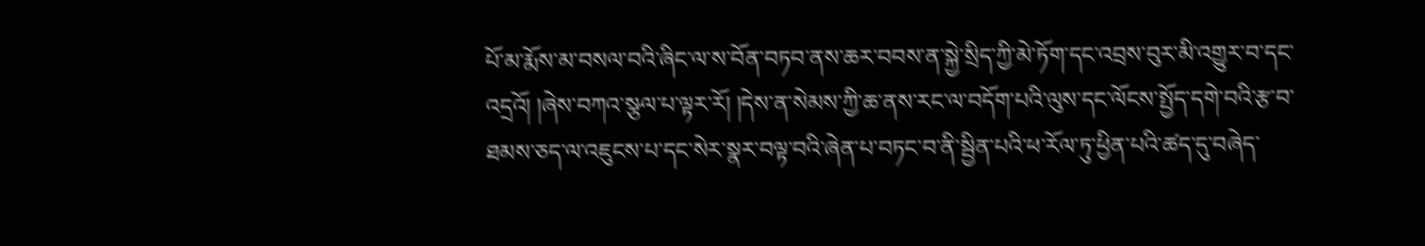པོ་མ་རྨོས་མ་བསལ་བའི་ཞིང་ལ་ས་བོན་བཏབ་ནས་ཆར་བབས་ན་སྐྱེ་སྲིད་ཀྱི་མེ་ཏོག་དང་འབྲས་བུར་མི་འགྱུར་བ་དང་འདྲའོ། །ཞེས་བཀའ་སྩལ་པ་ལྟར་རོ། །དེས་ན་སེམས་ཀྱི་ཆ་ནས་རང་ལ་བདོག་པའི་ལུས་དང་ལོངས་སྤྱོད་དགེ་བའི་རྩ་བ་ཐམས་ཅད་ལ་འཇུངས་པ་དང་སེར་སྣར་བལྟ་བའི་ཞེན་པ་བཏང་བ་ནི་སྦྱིན་པའི་ཕ་རོལ་ཏུ་ཕྱིན་པའི་ཚད་དུ་བཞེད་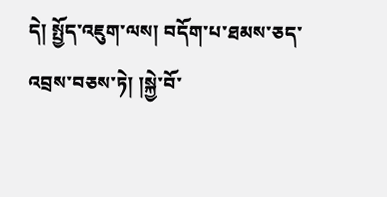དེ། སྤྱོད་འཇུག་ལས། བདོག་པ་ཐམས་ཅད་འབྲས་བཅས་ཏེ། །སྐྱེ་བོ་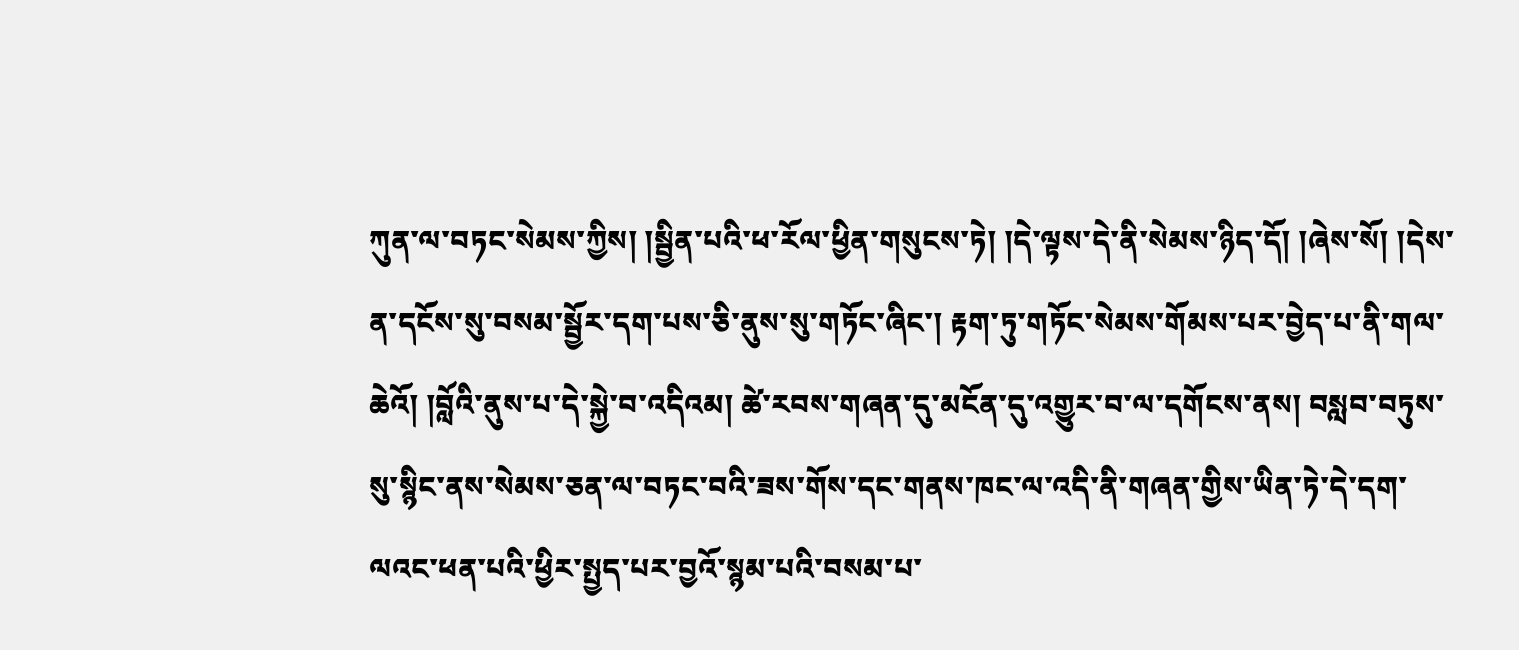ཀུན་ལ་བཏང་སེམས་ཀྱིས། །སྦྱིན་པའི་ཕ་རོལ་ཕྱིན་གསུངས་ཏེ། །དེ་ལྟས་དེ་ནི་སེམས་ཉིད་དོ། །ཞེས་སོ། །དེས་ན་དངོས་སུ་བསམ་སྦྱོར་དག་པས་ཅི་ནུས་སུ་གཏོང་ཞིང་། རྟག་ཏུ་གཏོང་སེམས་གོམས་པར་བྱེད་པ་ནི་གལ་ཆེའོ། །བློའི་ནུས་པ་དེ་སྐྱེ་བ་འདིའམ། ཚེ་རབས་གཞན་དུ་མངོན་དུ་འགྱུར་བ་ལ་དགོངས་ནས། བསླབ་བཏུས་སུ་སྙིང་ནས་སེམས་ཅན་ལ་བཏང་བའི་ཟས་གོས་དང་གནས་ཁང་ལ་འདི་ནི་གཞན་གྱིས་ཡིན་ཏེ་དེ་དག་ལའང་ཕན་པའི་ཕྱིར་སྤྱད་པར་བྱའོ་སྙམ་པའི་བསམ་པ་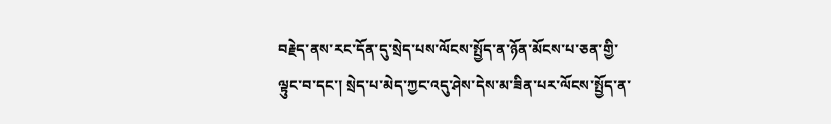བརྗེད་ནས་རང་དོན་དུ་སྲེད་པས་ལོངས་སྤྱོད་ན་ཉོན་མོངས་པ་ཅན་གྱི་ལྟུང་བ་དང་། སྲེད་པ་མེད་ཀྱང་འདུ་ཤེས་དེས་མ་ཟིན་པར་ལོངས་སྤྱོད་ན་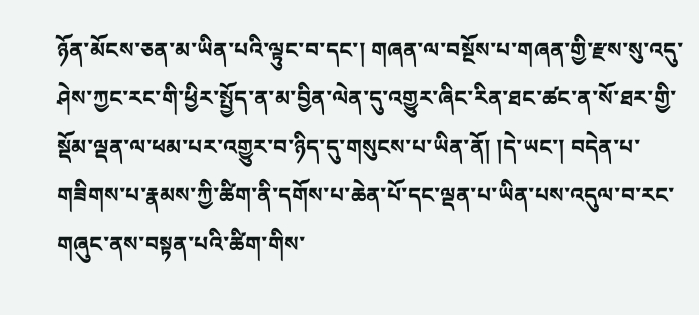ཉོན་མོངས་ཅན་མ་ཡིན་པའི་ལྟུང་བ་དང་། གཞན་ལ་བསྔོས་པ་གཞན་གྱི་རྫས་སུ་འདུ་ཤེས་ཀྱང་རང་གི་ཕྱིར་སྤྱོད་ན་མ་བྱིན་ལེན་དུ་འགྱུར་ཞིང་རིན་ཐང་ཚང་ན་སོ་ཐར་གྱི་སྡོམ་ལྡན་ལ་ཕམ་པར་འགྱུར་བ་ཉིད་དུ་གསུངས་པ་ཡིན་ནོ། །དེ་ཡང་། བདེན་པ་གཟིགས་པ་རྣམས་ཀྱི་ཚིག་ནི་དགོས་པ་ཆེན་པོ་དང་ལྡན་པ་ཡིན་པས་འདུལ་བ་རང་གཞུང་ནས་བསྟན་པའི་ཚིག་གིས་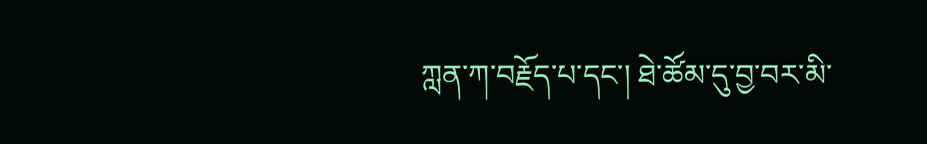ཀླན་ཀ་བརྗོད་པ་དང་། ཐེ་ཚོམ་དུ་བྱ་བར་མི་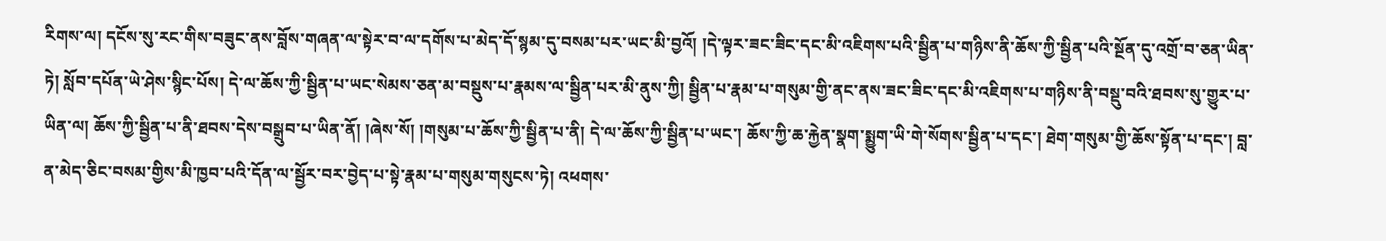རིགས་ལ། དངོས་སུ་རང་གིས་བཟུང་ནས་བློས་གཞན་ལ་སྟེར་བ་ལ་དགོས་པ་མེད་དོ་སྙམ་དུ་བསམ་པར་ཡང་མི་བྱའོ། །དེ་ལྟར་ཟང་ཟིང་དང་མི་འཇིགས་པའི་སྦྱིན་པ་གཉིས་ནི་ཆོས་ཀྱི་སྦྱིན་པའི་སྔོན་དུ་འགྲོ་བ་ཅན་ཡིན་ཏེ། སློབ་དཔོན་ཡེ་ཤེས་སྙིང་པོས། དེ་ལ་ཆོས་ཀྱི་སྦྱིན་པ་ཡང་སེམས་ཅན་མ་བསྡུས་པ་རྣམས་ལ་སྦྱིན་པར་མི་ནུས་ཀྱི། སྦྱིན་པ་རྣམ་པ་གསུམ་གྱི་ནང་ནས་ཟང་ཟིང་དང་མི་འཇིགས་པ་གཉིས་ནི་བསྡུ་བའི་ཐབས་སུ་གྱུར་པ་ཡིན་ལ། ཆོས་ཀྱི་སྦྱིན་པ་ནི་ཐབས་དེས་བསྒྲུབ་པ་ཡིན་ནོ། །ཞེས་སོ། །གསུམ་པ་ཆོས་ཀྱི་སྦྱིན་པ་ནི། དེ་ལ་ཆོས་ཀྱི་སྦྱིན་པ་ཡང་། ཆོས་ཀྱི་ཆ་རྐྱེན་སྣག་སྨྱུག་ཡི་གེ་སོགས་སྦྱིན་པ་དང་། ཐེག་གསུམ་གྱི་ཆོས་སྟོན་པ་དང་། བླ་ན་མེད་ཅིང་བསམ་གྱིས་མི་ཁྱབ་པའི་དོན་ལ་སྦྱོར་བར་བྱེད་པ་སྟེ་རྣམ་པ་གསུམ་གསུངས་ཏེ། འཕགས་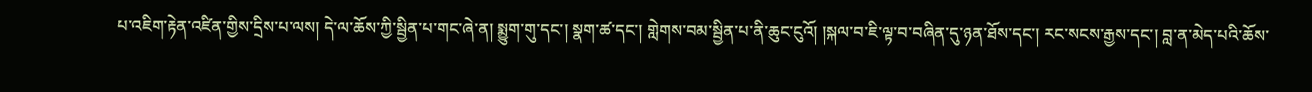པ་འཇིག་རྟེན་འཛིན་གྱིས་དྲིས་པ་ལས། དེ་ལ་ཆོས་ཀྱི་སྦྱིན་པ་གང་ཞེ་ན། སྨྱུག་གུ་དང་། སྣག་ཚ་དང་། གླེགས་བམ་སྦྱིན་པ་ནི་ཆུང་ངུའོ། །སྐལ་བ་ཇི་ལྟ་བ་བཞིན་དུ་ཉན་ཐོས་དང་། རང་སངས་རྒྱས་དང་། བླ་ན་མེད་པའི་ཆོས་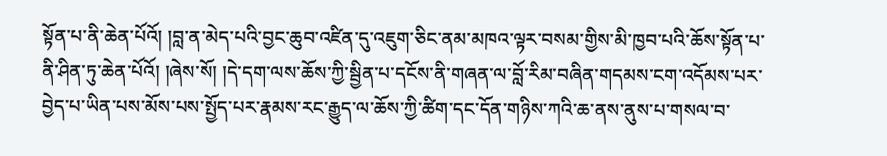སྟོན་པ་ནི་ཆེན་པོའོ། །བླ་ན་མེད་པའི་བྱང་ཆུབ་འཛིན་དུ་འཇུག་ཅིང་ནམ་མཁའ་ལྟར་བསམ་གྱིས་མི་ཁྱབ་པའི་ཆོས་སྟོན་པ་ནི་ཤིན་ཏུ་ཆེན་པོའོ། །ཞེས་སོ། །དེ་དག་ལས་ཆོས་ཀྱི་སྦྱིན་པ་དངོས་ནི་གཞན་ལ་བློ་རིམ་བཞིན་གདམས་ངག་འདོམས་པར་བྱེད་པ་ཡིན་པས་མོས་པས་སྤྱོད་པར་རྣམས་རང་རྒྱུད་ལ་ཆོས་ཀྱི་ཚིག་དང་དོན་གཉིས་ཀའི་ཆ་ནས་ནུས་པ་གསལ་བ་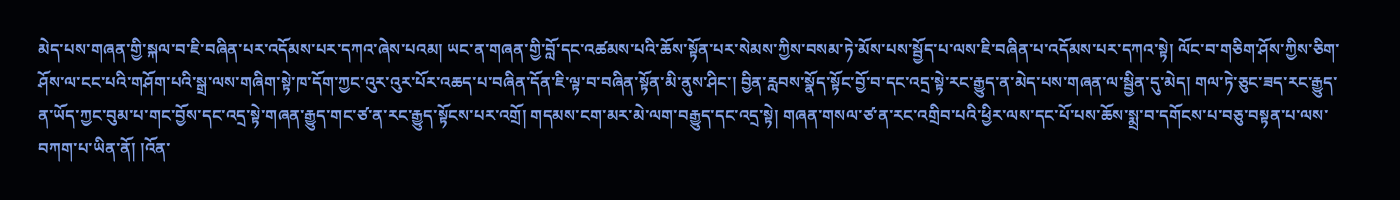མེད་པས་གཞན་གྱི་སྐལ་བ་ཇི་བཞིན་པར་འདོམས་པར་དཀའ་ཞེས་པའམ། ཡང་ན་གཞན་གྱི་བློ་དང་འཚམས་པའི་ཆོས་སྟོན་པར་སེམས་ཀྱིས་བསམ་ཏེ་མོས་པས་སྦྱོད་པ་ལས་ཇི་བཞིན་པ་འདོམས་པར་དཀའ་སྟེ། ལོང་བ་གཅིག་ཤོས་ཀྱིས་ཅིག་ཤོས་ལ་ངང་པའི་གཤོག་པའི་སྒྲ་ལས་གཞིག་སྟེ་ཁ་དོག་ཀྱང་འུར་འུར་པོར་འཆད་པ་བཞིན་དོན་ཇི་ལྟ་བ་བཞིན་སྟོན་མི་ནུས་ཤིང་། བྱིན་རླབས་སྣོད་སྟོང་བྱོ་བ་དང་འདྲ་སྟེ་རང་རྒྱུད་ན་མེད་པས་གཞན་ལ་སྦྱིན་དུ་མེད། གལ་ཏེ་ཅུང་ཟད་རང་རྒྱུད་ན་ཡོད་ཀྱང་བུམ་པ་གང་བྱོས་དང་འདྲ་སྟེ་གཞན་རྒྱུད་གང་ཙ་ན་རང་རྒྱུད་སྟོངས་པར་འགྲོ། གདམས་ངག་མར་མེ་ལག་བརྒྱུད་དང་འདྲ་སྟེ། གཞན་གསལ་ཙ་ན་རང་འགྲིབ་པའི་ཕྱིར་ལས་དང་པོ་པས་ཆོས་སྨྲ་བ་དགོངས་པ་བཅུ་བསྟན་པ་ལས་བཀག་པ་ཡིན་ནོ། །འོན་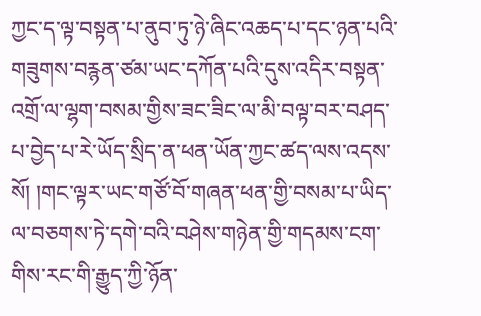ཀྱང་ད་ལྟ་བསྟན་པ་ནུབ་ཏུ་ཉེ་ཞིང་འཆད་པ་དང་ཉན་པའི་གཟུགས་བརྙན་ཙམ་ཡང་དཀོན་པའི་དུས་འདིར་བསྟན་འགྲོ་ལ་ལྷག་བསམ་གྱིས་ཟང་ཟིང་ལ་མི་བལྟ་བར་བཤད་པ་བྱེད་པ་རེ་ཡོད་སྲིད་ན་ཕན་ཡོན་ཀྱང་ཚད་ལས་འདས་སོ། །གང་ལྟར་ཡང་གཙོ་བོ་གཞན་ཕན་གྱི་བསམ་པ་ཡིད་ལ་བཅགས་ཏེ་དགེ་བའི་བཤེས་གཉེན་གྱི་གདམས་ངག་གིས་རང་གི་རྒྱུད་ཀྱི་ཉོན་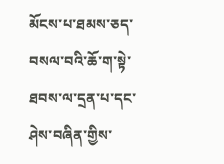མོངས་པ་ཐམས་ཅད་བསལ་བའི་ཆོ་ག་སྟེ་ཐབས་ལ་དྲན་པ་དང་ཤེས་བཞིན་གྱིས་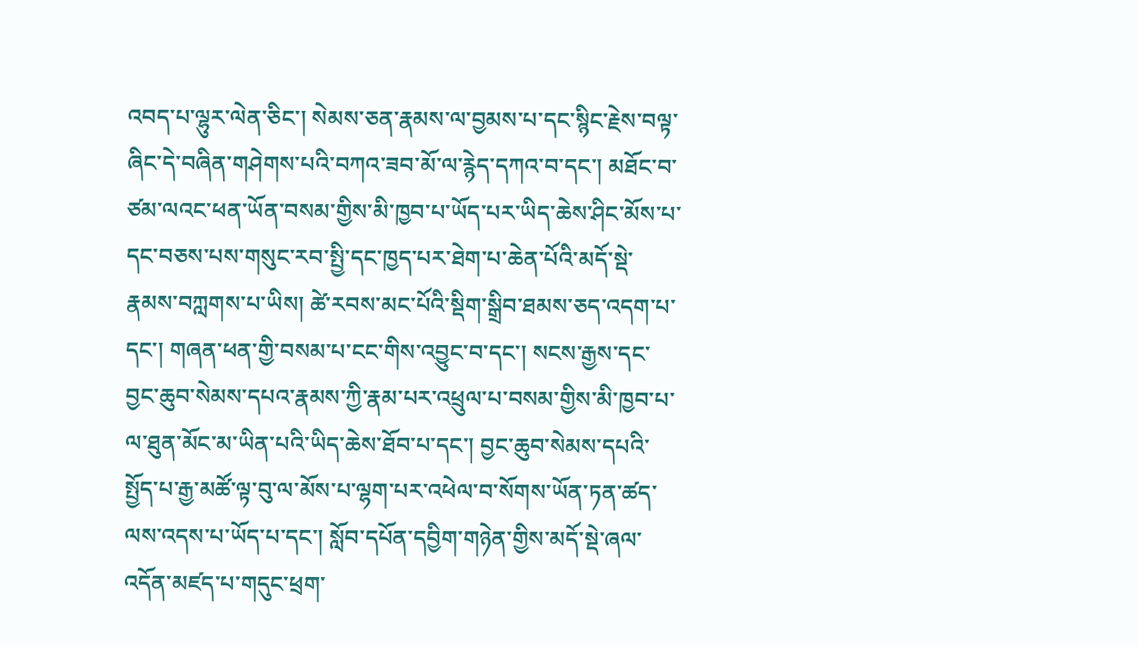འབད་པ་ལྷུར་ལེན་ཅིང་། སེམས་ཅན་རྣམས་ལ་བྱམས་པ་དང་སྙིང་རྗེས་བལྟ་ཞིང་དེ་བཞིན་གཤེགས་པའི་བཀའ་ཟབ་མོ་ལ་རྙེད་དཀའ་བ་དང་། མཐོང་བ་ཙམ་ལའང་ཕན་ཡོན་བསམ་གྱིས་མི་ཁྱབ་པ་ཡོད་པར་ཡིད་ཆེས་ཤིང་མོས་པ་དང་བཅས་པས་གསུང་རབ་སྤྱི་དང་ཁྱད་པར་ཐེག་པ་ཆེན་པོའི་མདོ་སྡེ་རྣམས་བཀླགས་པ་ཡིས། ཚེ་རབས་མང་པོའི་སྡིག་སྒྲིབ་ཐམས་ཅད་འདག་པ་དང་། གཞན་ཕན་གྱི་བསམ་པ་ངང་གིས་འབྱུང་བ་དང་། སངས་རྒྱས་དང་བྱང་ཆུབ་སེམས་དཔའ་རྣམས་ཀྱི་རྣམ་པར་འཕྲུལ་པ་བསམ་གྱིས་མི་ཁྱབ་པ་ལ་ཐུན་མོང་མ་ཡིན་པའི་ཡིད་ཆེས་ཐོབ་པ་དང་། བྱང་ཆུབ་སེམས་དཔའི་སྤྱོད་པ་རྒྱ་མཚོ་ལྟ་བུ་ལ་མོས་པ་ལྷག་པར་འཕེལ་བ་སོགས་ཡོན་ཏན་ཚད་ལས་འདས་པ་ཡོད་པ་དང་། སློབ་དཔོན་དབྱིག་གཉེན་གྱིས་མདོ་སྡེ་ཞལ་འདོན་མཛད་པ་གདུང་ཕྲག་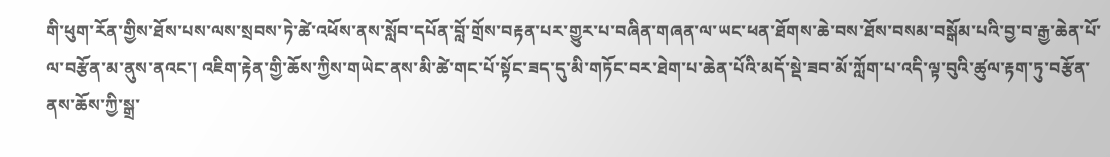གི་ཕུག་རོན་གྱིས་ཐོས་པས་ལས་སྲབས་ཏེ་ཚེ་འཕོས་ནས་སློབ་དཔོན་བློ་གྲོས་བརྟན་པར་གྱུར་པ་བཞིན་གཞན་ལ་ཡང་ཕན་ཐོགས་ཆེ་བས་ཐོས་བསམ་བསྒོམ་པའི་བྱ་བ་རྒྱ་ཆེན་པོ་ལ་བརྩོན་མ་ནུས་ནའང་། འཇིག་རྟེན་གྱི་ཆོས་ཀྱིས་གཡེང་ནས་མི་ཚེ་གང་པོ་སྟོང་ཟད་དུ་མི་གཏོང་བར་ཐེག་པ་ཆེན་པོའི་མདོ་སྡེ་ཟབ་མོ་ཀློག་པ་འདི་ལྟ་བུའི་ཚུལ་རྟག་ཏུ་བརྩོན་ནས་ཆོས་ཀྱི་སྒྲ་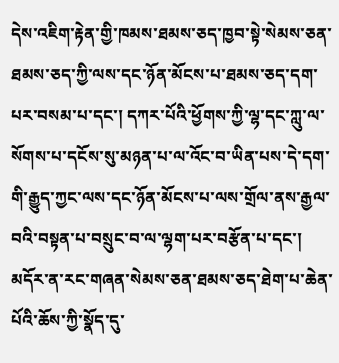དེས་འཇིག་རྟེན་གྱི་ཁམས་ཐམས་ཅད་ཁྱབ་སྟེ་སེམས་ཅན་ཐམས་ཅད་ཀྱི་ལས་དང་ཉོན་མོངས་པ་ཐམས་ཅད་དག་པར་བསམ་པ་དང་། དཀར་པོའི་ཕྱོགས་ཀྱི་ལྷ་དང་ཀླུ་ལ་སོགས་པ་དངོས་སུ་མཉན་པ་ལ་འོང་བ་ཡིན་པས་དེ་དག་གི་རྒྱུད་ཀྱང་ལས་དང་ཉོན་མོངས་པ་ལས་གྲོལ་ནས་རྒྱལ་བའི་བསྟན་པ་བསྲུང་བ་ལ་ལྷག་པར་བརྩོན་པ་དང་། མདོར་ན་རང་གཞན་སེམས་ཅན་ཐམས་ཅད་ཐེག་པ་ཆེན་པོའི་ཆོས་ཀྱི་སྣོད་དུ་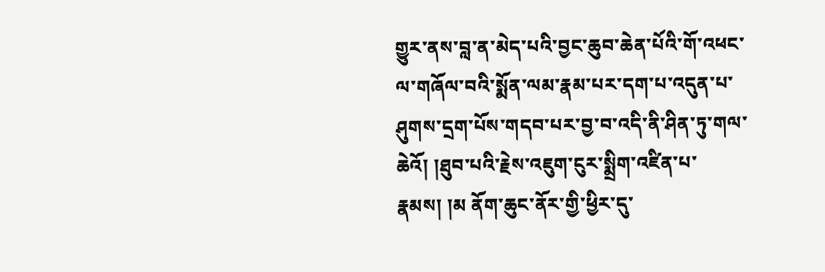གྱུར་ནས་བླ་ན་མེད་པའི་བྱང་ཆུབ་ཆེན་པོའི་གོ་འཕང་ལ་གཞོལ་བའི་སྨོན་ལམ་རྣམ་པར་དག་པ་འདུན་པ་ཤུགས་དྲག་པོས་གདབ་པར་བྱ་བ་འདི་ནི་ཤིན་ཏུ་གལ་ཆེའོ། །ཐུབ་པའི་རྗེས་འཇུག་ངུར་སྨྲིག་འཛིན་པ་རྣམས། །མ ནོག་ཆུང་ནོར་གྱི་ཕྱིར་དུ་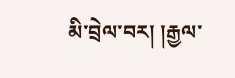མི་བྲེལ་བར། །རྒྱལ་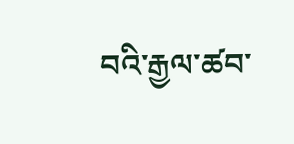བའི་རྒྱལ་ཚབ་